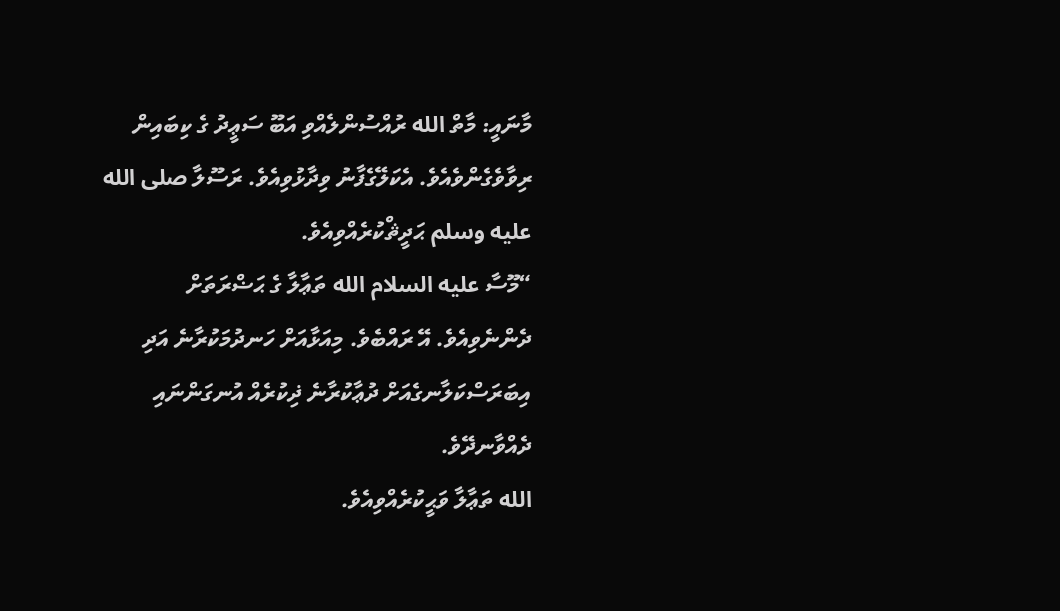މާނައީ: މާތް الله ރުއްސުންލެއްވި އަބޫ ސަޢީދު ގެ ކިބައިން ރިވާވެގެންވެއެވެ. އެކަލޭގެފާނު ވިދާޅުވިއެވެ. ރަސޫލާ صلى الله عليه وسلم ޙަދީޘްކުރެއްވިއެވެ.
“މޫސާ عليه السلام الله ތަޢާލާ ގެ ޙަޟްރަތަށް ދެންނެވިއެވެ. އޭ ރައްބެވެ. މިއަޅާއަށް ހަނދުމަކުރާނެ އަދި އިބަރަސްކަލާނގެއަށް ދުޢާކުރާނެ ޛިކުރެއް އުނގަންނައި ދެއްވާނދޭވެ.
الله ތަޢާލާ ވަޙީކުރެއްވިއެވެ.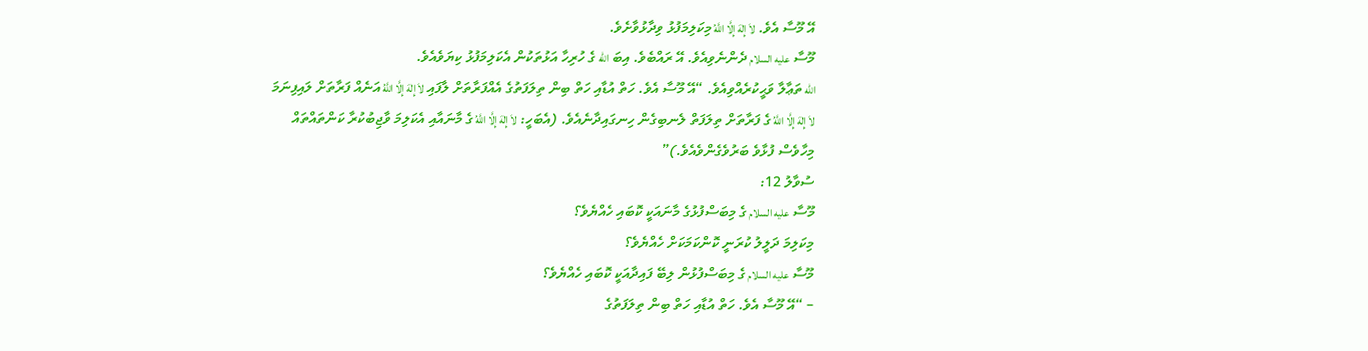އޭ މޫސާ އެވެ. لاَ إِلٰهَ إِلَّا اللَّهُ މިކަލިމަފުޅު ވިދާޅުވާށެވެ.
މޫސާ عليه السلام ދެންނެވިއެވެ. އޭ ރައްބެވެ. އިބަ الله ގެ ހުރިހާ އަޅުތަކުން އެކަލިމަފުޅު ކިޔަވެއެވެ.
الله ތަޢާލާ ވަޙީކުރެއްވިއެވެ. “އޭ މޫސާ އެވެ. ހަތް އުޑާއި ހަތް ބިން ތިލަފަތުގެ އެއްފަރާތަށް ލާފައި لاَ إِلٰهَ إِلَّا اللَّهُ އަނެއް ފަރާތަށް ލައިފިނަމަ لاَ إِلٰهَ إِلَّا اللَّهُ ގެ ފަރާތަށް ތިލަފަތް ލެނބިގެން ހިނގައިދާނެއެވެ. (އެބަހީ: لاَ إِلٰهَ إِلَّا اللَّهُ ގެ މާނައާއި އެކަލިމަ ވާޖިބުކުރާ ކަންތައްތައް މިހާވެސް ފުޅާވެ ބަރުވެގެންވެއެވެ.)”
ސުވާލު 12:
މޫސާ عليه السلام ގެ މިބަސްފުޅުގެ މާނައަކީ ކޮބައި ހެއްޔެވެ؟
މިކަލިމަ ދަލީލު ކުރަނީ ކޮންކަމަކަށް ހެއްޔެވެ؟
މޫސާ عليه السلام ގެ މިބަސްފުޅުން ލިބޭ ފައިދާއަކީ ކޮބައި ހެއްޔެވެ؟
– “އޭ މޫސާ އެވެ. ހަތް އުޑާއި ހަތް ބިން ތިލަފަތުގެ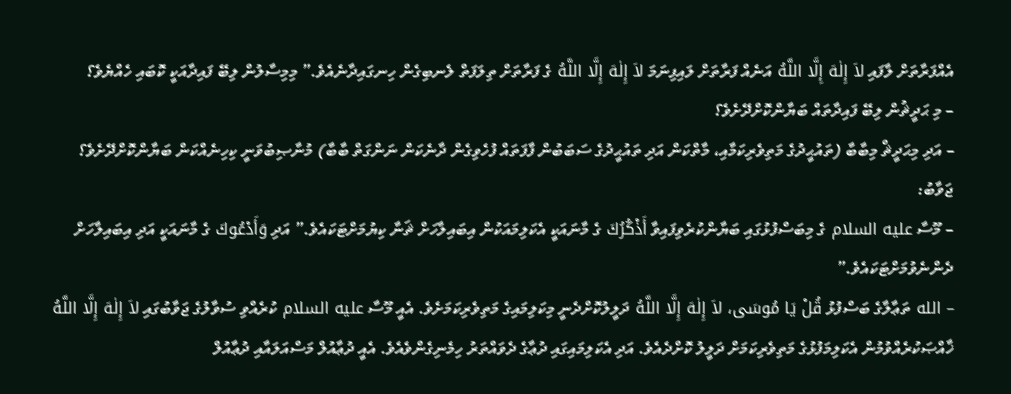އެއްފަރާތަށް ލާފައި لاَ إِلٰهَ إِلَّا اللَّهُ އަނެއް ފަރާތަށް ލައިފިނަމަ لاَ إِلٰهَ إِلَّا اللَّهُ ގެ ފަރާތަށް ތިލަފަތް ލެނބިގެން ހިނގައިދާނެއެވެ.” މިމިސާލުން ލިބޭ ފައިދާއަކީ ކޮބައި ހެއްޔެވެ؟
– މި ޙަދީޘުން ލިބޭ ފައިދާތައް ބަޔާންކޮށްދޭށެވެ؟
– އަދި މިޙަދީޘް މިބާބާ (ތައުޙީދުގެ މަތިވެރިކަމާއި، މާތްކަން އަދި ތައުޙީދުގެ ސަބަބުން ފާފަތައް ފުހެވިގެން ދާނެކަން ނަންގަތް ބާބާ) މުނާޞިބުވަނީ ކިހިނެއްކަން ބަޔާންކޮށްދޭށެވެ؟
ޖަވާބު:
– މޫސާ عليه السلام ގެ މިބަސްފުޅުގައި ބަޔާންކުރެވިފައިވާ أَذْكُرُكَ ގެ މާނައަކީ އެކަލިމައަކުން އިބައިލާހަށް ޘަނާ ކިޔުމަށްޓަކައެވެ.” އަދި وَأَدْعُوكَ ގެ މާނައަކީ އަދި އިބައިލާހަށް ދެންނެވުމަށްޓަކައެވެ.”
– الله ތަޢާލާގެ ބަސްފުޅު قُلْ يَا مُوسَى، لاَ إِلٰهَ إِلَّا اللَّهُ ދަލީލުކޮށްދެނީ މިކަލިމައިގެ މަތިވެރިކަމަށެވެ. އެއީ މޫސާ عليه السلام ކުރެއްވި ސުވާލުގެ ޖަވާބުގައި لاَ إِلٰهَ إِلَّا اللَّهُ ޚާއްޞަކުރެއްވުމުން އެކަލިމަފުޅުގެ މަތިވެރިކަމަށް ދަލީލު ކޮށްދެއެވެ. އަދި އެކަލިމައިގައި ދުޢާގެ ދެވައްތަރު ހިމެނިގެންވެއެވެ. އެއީ ދުޢާއުލް މަސްއަލައާއި ދުޢާއުލް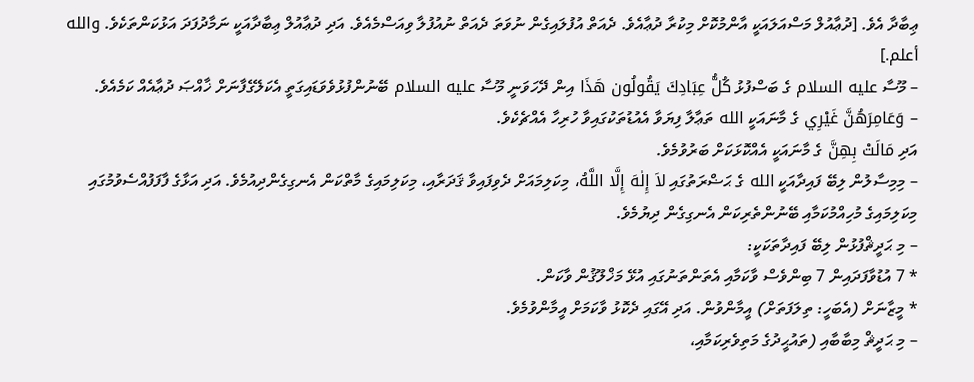ޢިބާދާ އެވެ. [ދުޢާއުލް މަސްއަލައަކީ އާންމުކޮށް މިކުރާ ދުޢާއެވެ. ދެއަތް އުފުލައިގެން ނުވަތަ ދެއަތް ނުއުފުލާ ވިއަސްމެއެވެ. އަދި ދުޢާއުލް ޢިބާދާއަކީ ނަމާދުފަދަ އަޅުކަންތަކެވެ. والله أعلم.]
– މޫސާ عليه السلام ގެ ބަސްފުޅު كُلُّ عِبَادِكَ يَقُولُون هَذَا އިން ދޭހަވަނީ މޫސާ عليه السلام ބޭނުންފުޅުވެވަޑައިގަތީ އެކަލޭގެފާނަށް ޚާއްޞަ ދުޢާއެއް ކަމެއެވެ.
– وَعَامِرَهُنَّ غَيْرِي ގެ މާނައަކީ الله ތަޢާލާ ފިޔަވާ އެއުޑުތަކުގައިވާ ހުރިހާ އެއްޗެކެވެ.
އަދި مَالَتْ بِهِنَّ ގެ މާނައަކީ އެއްކޮޅަކަށް ބަރުވުމެވެ.
– މިމިސާލުން ލިބޭ ފައިދާއަކީ الله ގެ ޙަޟްރަތުގައި لاَ إِلٰهَ إِلَّا اللَّهُ، މިކަލިމައަށް ދެވިފައިވާ ޤަދަރާއި، މިކަލިމައިގެ މާތްކަން އެނގިގެންދިއުމެވެ. އަދި އަޅާގެ ފާފަފުއްސެވުމުގައި މިކަލިމައިގެ މުހިއްމުކަމާއި ބޭނުންތެރިކަން އެނގިގެން ދިޔުމެވެ.
– މި ޙަދީޘްފުޅުން ލިބޭ ފައިދާތަކަކީ:
* 7 އުޑުވާފަދައިން 7 ބިންވެސް ވާކަމާއި އެތަންތަނުގައި އުޅޭ މަޚްލޫޤުން ވާކަން.
* މީޒާނަށް (އެބަހީ: ތިލަފަތަށް) އީމާންވުން. އަދި އޭގައި ދެކޮޅު ވާކަމަށް އީމާންވުމެވެ.
– މި ޙަދީޘް މިބާބާއި (ތައުޙީދުގެ މަތިވެރިކަމާއި،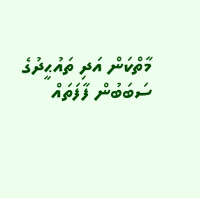މާތްކަން އަދި ތައުޙީދުގެ ސަބަބުން ފާފަތައް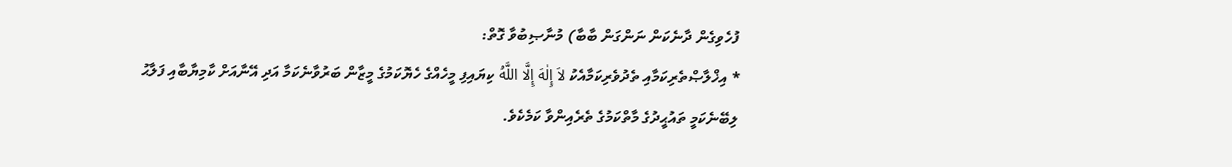ފުހެވިގެން ދާނެކަން ނަންގަން ބާބާ) މުނާޞިބުވާ ގޮތް:
* އިޚްލާޞްތެރިކަމާއި ތެދުވެރިކަމާއެކު لاَ إِلٰهَ إِلَّا اللَّهُ ކިޔައިފި މީހެއްގެ ހެޔޮކަމުގެ މީޒާން ބަރުވާނެކަމާ އަދި އޭނާއަށް ކާމިޔާބާއި ފަލާޙު ލިބޭނެކަމީ ތައުޙީދުގެ މާތްކަމުގެ ތެރެއިންވާ ކަމެކެވެ.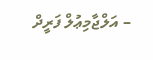– އަލްޖާމިޢުލް ފަރީދް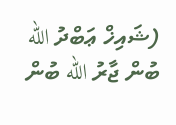(ޝައިޚް ޢަބްދު الله ބުން ޖާރު الله ބުން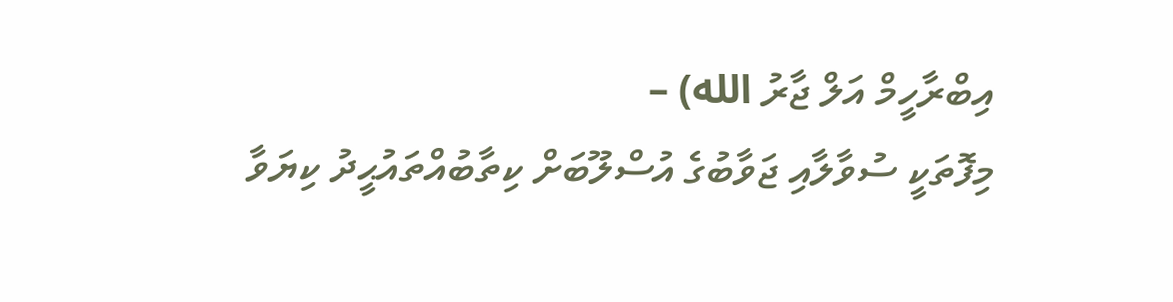އިބްރާހީމް އަލް ޖާރު الله) –
މިފޮތަކީ ސުވާލާއި ޖަވާބުގެ އުސްލޫބަށް ކިތާބުއްތައުޙީދު ކިޔަވާ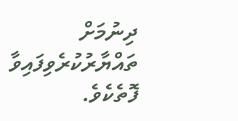ދިނުމަށް ތައްޔާރުކުރެވިފައިވާ ފޮތެކެވެ.